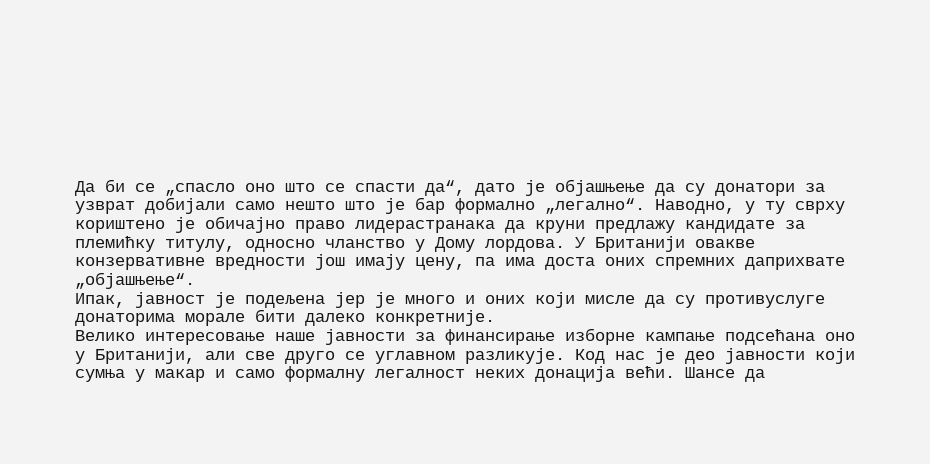Да би се „спасло оно што се спасти да“, дато је објашњење да су донатори за узврат добијали само нешто што је бар формално „легално“. Наводно, у ту сврху кориштено је обичајно право лидерастранака да круни предлажу кандидате за племићку титулу, односно чланство у Дому лордова. У Британији овакве конзервативне вредности још имају цену, па има доста оних спремних даприхвате
„објашњење“.
Ипак, јавност је подељена јер је много и оних који мисле да су противуслуге донаторима морале бити далеко конкретније.
Велико интересовање наше јавности за финансирање изборне кампање подсећана оно у Британији, али све друго се углавном разликује. Код нас је део јавности који сумња у макар и само формалну легалност неких донација већи. Шансе да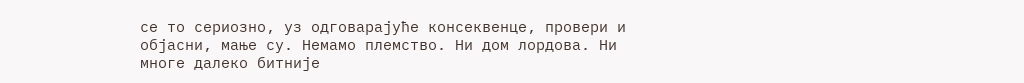се то сериозно, уз одговарајуће консеквенце, провери и објасни, мање су. Немамо племство. Ни дом лордова. Ни многе далеко битније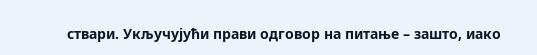ствари. Укључујући прави одговор на питање – зашто, иако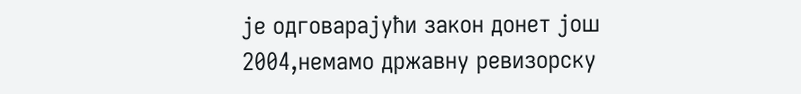је одговарајући закон донет још 2004,немамо државну ревизорску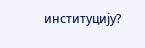институцију?